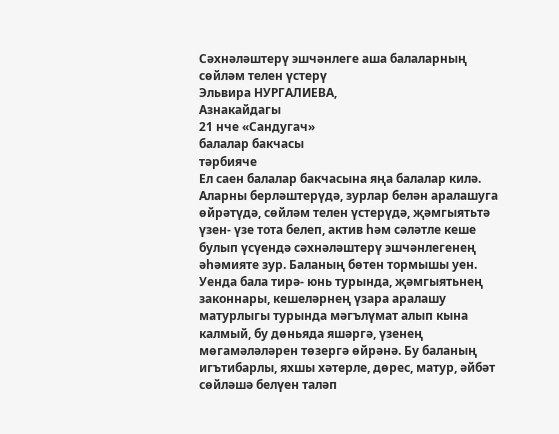Сәхнәләштерү эшчәнлеге аша балаларның сөйләм телен үстерү
Эльвира НУРГАЛИЕВА,
Азнакайдагы
21 нче «Сандугач»
балалар бакчасы
тәрбияче
Ел саен балалар бакчасына яңа балалар килә. Аларны берләштерүдә, зурлар белән аралашуга өйрәтүдә, сөйләм телен үстерүдә, җәмгыятьтә үзен- үзе тота белеп, актив hәм сәләтле кеше булып үсүендә сәхнәләштерү эшчәнлегенең әhәмияте зур. Баланың бөтен тормышы уен. Уенда бала тирә- юнь турында, җәмгыятьнең законнары, кешеләрнең үзара аралашу матурлыгы турында мәгълүмат алып кына калмый, бу дөньяда яшәргә, үзенең мөгамәләләрен төзергә өйрәнә. Бу баланың игътибарлы, яхшы хәтерле, дөрес, матур, әйбәт сөйләшә белүен таләп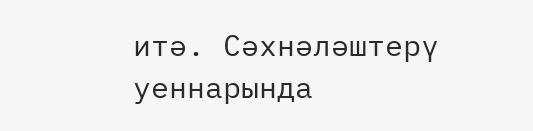итә. Сәхнәләштерү уеннарында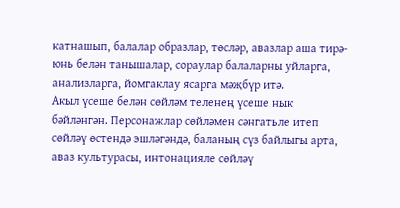катнашып, балалар образлар, төсләр, авазлар аша тирә-юнь белән танышалар, сораулар балаларны уйларга, анализларга, йомгаклау ясарга мәҗбүр итә.
Акыл үсеше белән сөйләм теленең үсеше нык бәйләнгән. Персонажлар сөйләмен сәнгатьле итеп сөйләү өстендә эшләгәндә, баланың сүз байлыгы арта, аваз культурасы, интонацияле сөйләү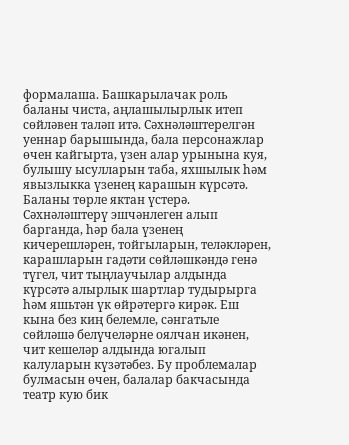формалаша. Башкарылачак роль баланы чиста, аңлашылырлык итеп сөйләвен таләп итә. Сәхнәләштерелгән уеннар барышында, бала персонажлар өчен кайгырта, үзен алар урынына куя, булышу ысулларын таба, яхшылык hәм явызлыкка үзенең карашын күрсәтә. Баланы төрле яктан үстерә.
Сәхнәләштерү эшчәнлеген алып барганда, hәр бала үзенең кичерешләрен, тойгыларын, теләкләрен, карашларын гадәти сөйләшкәндә генә түгел, чит тыңлаучылар алдында күрсәтә алырлык шартлар тудырырга hәм яшьтән үк өйрәтергә кирәк. Еш кына без киң белемле, сәнгатьле сөйләшә белүчеләрне оялчан икәнен, чит кешеләр алдында югалып калуларын күзәтәбез. Бу проблемалар булмасын өчен, балалар бакчасында театр кую бик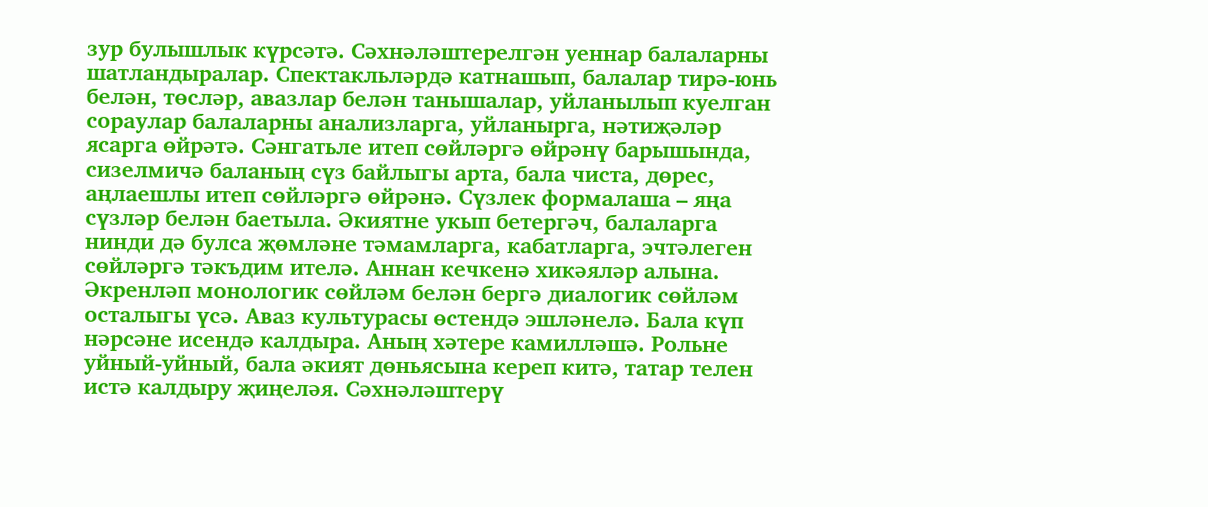зур булышлык күрсәтә. Сәхнәләштерелгән уеннар балаларны шатландыралар. Спектакльләрдә катнашып, балалар тирә-юнь белән, төсләр, авазлар белән танышалар, уйланылып куелган сораулар балаларны анализларга, уйланырга, нәтиҗәләр ясарга өйрәтә. Сәнгатьле итеп сөйләргә өйрәнү барышында, сизелмичә баланың сүз байлыгы арта, бала чиста, дөрес, аңлаешлы итеп сөйләргә өйрәнә. Сүзлек формалаша – яңа сүзләр белән баетыла. Әкиятне укып бетергәч, балаларга нинди дә булса җөмләне тәмамларга, кабатларга, эчтәлеген сөйләргә тәкъдим ителә. Аннан кечкенә хикәяләр алына. Әкренләп монологик сөйләм белән бергә диалогик сөйләм осталыгы үсә. Аваз культурасы өстендә эшләнелә. Бала күп нәрсәне исендә калдыра. Аның хәтере камилләшә. Рольне уйный-уйный, бала әкият дөньясына кереп китә, татар телен истә калдыру җиңеләя. Сәхнәләштерү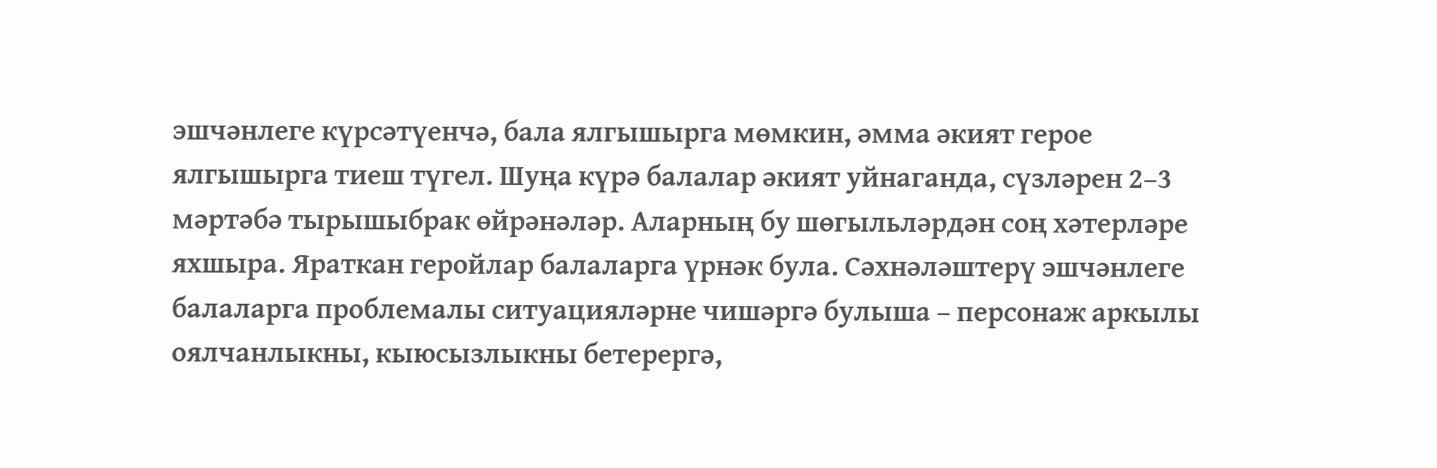эшчәнлеге күрсәтүенчә, бала ялгышырга мөмкин, әмма әкият герое ялгышырга тиеш түгел. Шуңа күрә балалар әкият уйнаганда, сүзләрен 2–3 мәртәбә тырышыбрак өйрәнәләр. Аларның бу шөгыльләрдән соң хәтерләре яхшыра. Яраткан геройлар балаларга үрнәк була. Сәхнәләштерү эшчәнлеге балаларга проблемалы ситуацияләрне чишәргә булыша – персонаж аркылы оялчанлыкны, кыюсызлыкны бетерергә,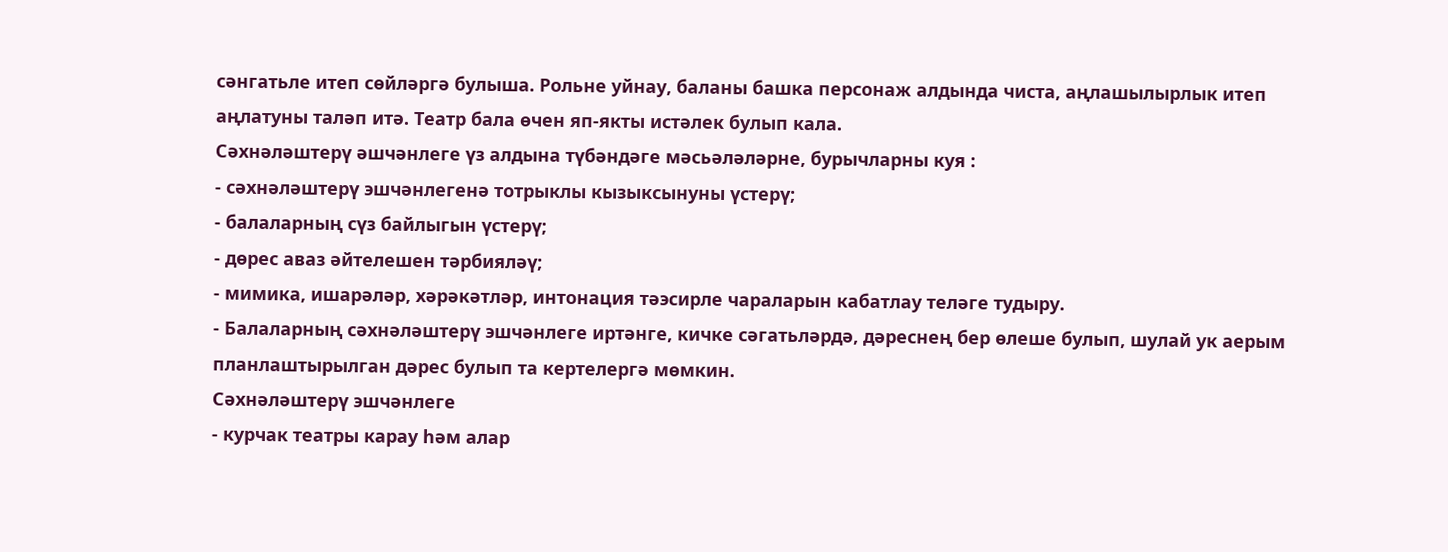сәнгатьле итеп сөйләргә булыша. Рольне уйнау, баланы башка персонаж алдында чиста, аңлашылырлык итеп аңлатуны таләп итә. Театр бала өчен яп-якты истәлек булып кала.
Сәхнәләштерү әшчәнлеге үз алдына түбәндәге мәсьәләләрне, бурычларны куя :
- сәхнәләштерү эшчәнлегенә тотрыклы кызыксынуны үстерү;
- балаларның сүз байлыгын үстерү;
- дөрес аваз әйтелешен тәрбияләү;
- мимика, ишарәләр, хәрәкәтләр, интонация тәэсирле чараларын кабатлау теләге тудыру.
- Балаларның сәхнәләштерү эшчәнлеге иртәнге, кичке сәгатьләрдә, дәреснең бер өлеше булып, шулай ук аерым планлаштырылган дәрес булып та кертелергә мөмкин.
Сәхнәләштерү эшчәнлеге
- курчак театры карау hәм алар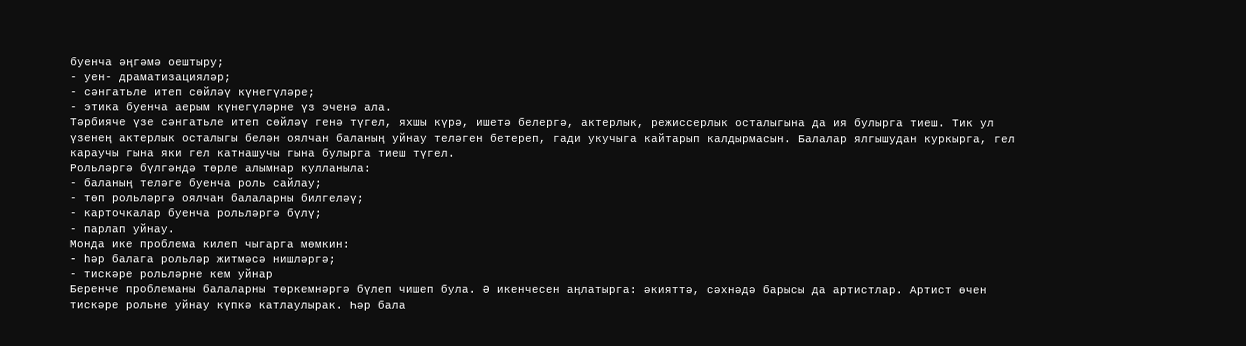буенча әңгәмә оештыру;
- уен- драматизацияләр;
- сәнгатьле итеп сөйләү күнегүләре;
- этика буенча аерым күнегүләрне үз эченә ала.
Тәрбияче үзе сәнгатьле итеп сөйләү генә түгел, яхшы күрә, ишетә белергә, актерлык, режиссерлык осталыгына да ия булырга тиеш. Тик ул үзенең актерлык осталыгы белән оялчан баланың уйнау теләген бетереп, гади укучыга кайтарып калдырмасын. Балалар ялгышудан куркырга, гел караучы гына яки гел катнашучы гына булырга тиеш түгел.
Рольләргә бүлгәндә төрле алымнар кулланыла:
- баланың теләге буенча роль сайлау;
- төп рольләргә оялчан балаларны билгеләү;
- карточкалар буенча рольләргә бүлү;
- парлап уйнау.
Монда ике проблема килеп чыгарга мөмкин:
- hәр балага рольләр житмәсә нишләргә;
- тискәре рольләрне кем уйнар
Беренче проблеманы балаларны төркемнәргә бүлеп чишеп була. Ә икенчесен аңлатырга: әкияттә, сәхнәдә барысы да артистлар. Артист өчен тискәре рольне уйнау күпкә катлаулырак. Һәр бала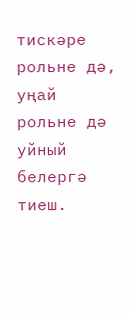тискәре рольне дә, уңай рольне дә уйный белергә тиеш.